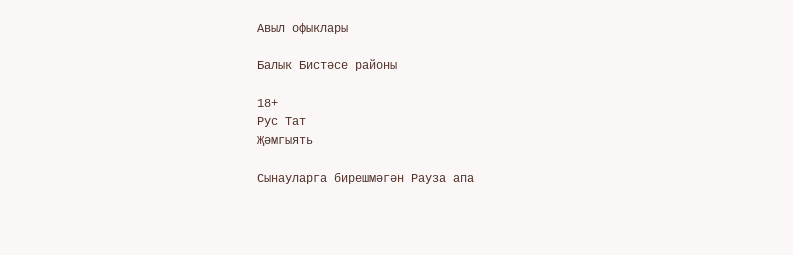Авыл офыклары

Балык Бистәсе районы

18+
Рус Тат
Җәмгыять

Сынауларга бирешмәгән Рауза апа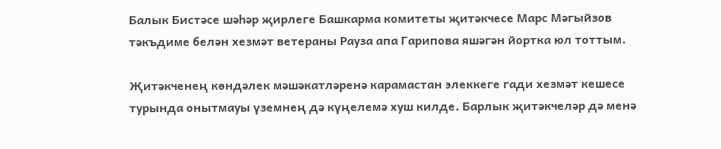Балык Бистәсе шәһәр җирлеге Башкарма комитеты җитәкчесе Марс Мәгыйзов тәкъдиме белән хезмәт ветераны Рауза апа Гарипова яшәгән йортка юл тоттым.

Җитәкченең көндәлек мәшәкатләренә карамастан элеккеге гади хезмәт кешесе турында онытмауы үземнең дә күңелемә хуш килде. Барлык җитәкчеләр дә менә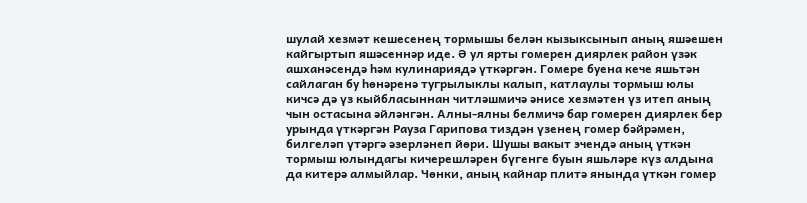шулай хезмәт кешесенең тормышы белән кызыксынып аның яшәешен кайгыртып яшәсеннәр иде. Ә ул ярты гомерен диярлек район үзәк ашханәсендә һәм кулинариядә үткәргән. Гомере буена кече яшьтән сайлаган бу һөнәренә тугрылыклы калып, катлаулы тормыш юлы кичсә дә үз кыйбласыннан читләшмичә әнисе хезмәтен үз итеп аның чын остасына әйләнгән. Алны-ялны белмичә бар гомерен диярлек бер урында үткәргән Рауза Гарипова тиздән үзенең гомер бәйрәмен, билгеләп үтәргә әзерләнеп йөри. Шушы вакыт эчендә аның үткән тормыш юлындагы кичерешләрен бүгенге буын яшьләре күз алдына да китерә алмыйлар. Чөнки, аның кайнар плитә янында үткән гомер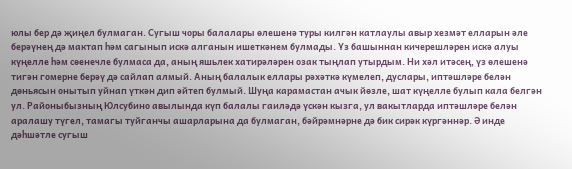юлы бер дә җиңел булмаган. Сугыш чоры балалары өлешенә туры килгән катлаулы авыр хезмәт елларын әле берәүнең дә мактап һәм сагынып искә алганын ишеткәнем булмады. Үз башыннан кичерешләрен искә алуы күңелле һәм сөенечле булмаса да, аның яшьлек хатирәләрен озак тыңлап утырдым. Ни хәл итәсең, үз өлешенә тигән гомерне берәү дә сайлап алмый. Аның балалык еллары рәхәткә күмелеп, дуслары, иптәшләре белән дөньясын онытып уйнап үткән дип әйтеп булмый. Шуңа карамастан ачык йөзле, шат күңелле булып кала белгән ул. Районыбызның Юлсубино авылында күп балалы гаиләдә үскән кызга, ул вакытларда иптәшләре белән аралашу түгел, тамагы туйганчы ашарларына да булмаган, бәйрәмнәрне дә бик сирәк күргәннәр. Ә инде дәһшәтле сугыш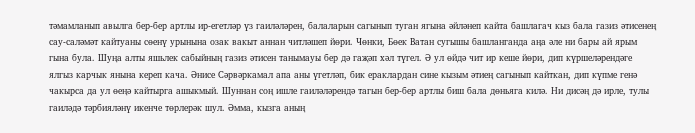тәмамланып авылга бер-бер артлы ир-егетләр үз гаиләләрен, балаларын сагынып туган ягына әйләнеп кайта башлагач кыз бала газиз әтисенең сау-саләмәт кайтуаны сөенү урынына озак вакыт аннан читләшеп йөри. Чөнки, Бөек Ватан сугышы башланганда аңа әле ни бары ай ярым гына була. Шуңа алты яшьлек сабыйның газиз әтисен танымауы бер дә гаҗәп хәл түгел. Ә ул өйдә чит ир кеше йөри, дип күршеләрендәге ялгыз карчык янына кереп кача. Әнисе Сәрвәркамал апа аны үгетләп, бик ераклардан сине кызым әтиең сагынып кайткан, дип күпме генә чакырса да ул өеңә кайтырга ашыкмый. Шуннан соң ишле гаиләләрендә тагын бер-бер артлы биш бала дөньяга килә. Ни дисәң дә ирле, тулы гаиләдә тәрбияләнү икенче төрлерәк шул. Әмма, кызга аның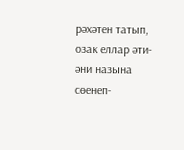рәхәтен татып, озак еллар әти-әни назына сөенеп-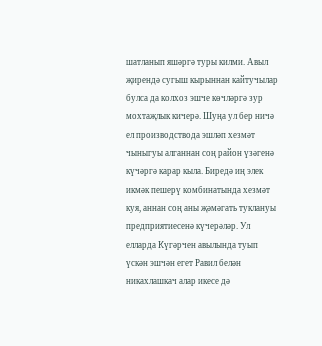шатланып яшәргә туры килми. Авыл җирендә сугыш кырыннан кайтучылар булса да колхоз эшче көчләргә зур мохтаҗлык кичерә. Шуңа ул бер ничә ел производствода эшләп хезмәт чыныгуы алганнан соң район үзәгенә күчәргә карар кыла. Биредә иң элек икмәк пешерү комбинатында хезмәт куя, аннан соң аны җәмәгать туклануы предприятиесенә күчерәләр. Ул елларда Күгәрчен авылында туып үскән эшчән егет Равил белән никахлашкач алар икесе дә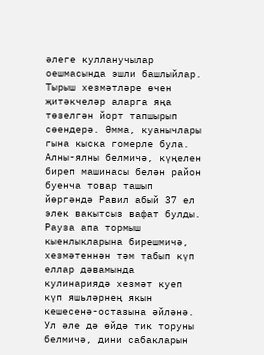әлеге кулланучылар оешмасында эшли башлыйлар. Тырыш хезмәтләре өчен җитәкчеләр аларга яңа төзелгән йорт тапшырып сөендерә. Әмма, куанычлары гына кыска гомерле була. Алны-ялны белмичә, күңелен биреп машинасы белән район буенча товар ташып йөргәндә Равил абый 37 ел элек вакытсыз вафат булды. Рауза апа тормыш кыенлыкларына бирешмичә, хезмәтеннән тәм табып күп еллар дәвамында кулинариядә хезмәт куеп күп яшьләрнең якын кешесенә-остазына әйләнә. Ул әле дә өйдә тик торуны белмичә, дини сабакларын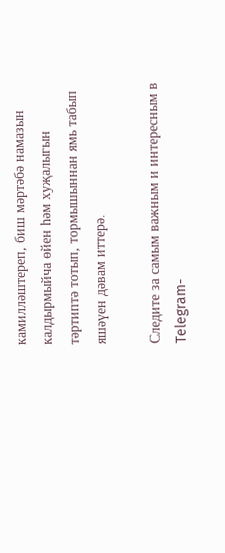камилләштереп, биш мәртәбә намазын калдырмыйча өйен һәм хуҗалыгын тәртиптә тотып, тормышыннан ямь табып яшәүен дәвам иттерә.

Следите за самым важным и интересным в Telegram-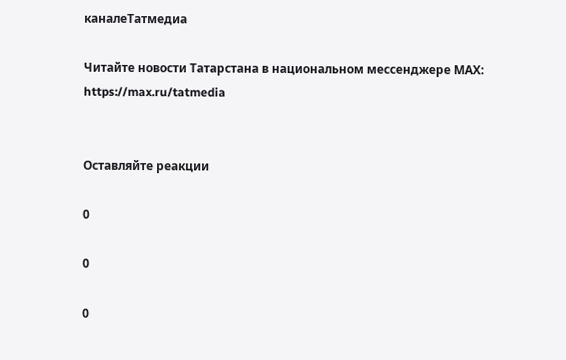каналеТатмедиа

Читайте новости Татарстана в национальном мессенджере MАХ: https://max.ru/tatmedia


Оставляйте реакции

0

0

0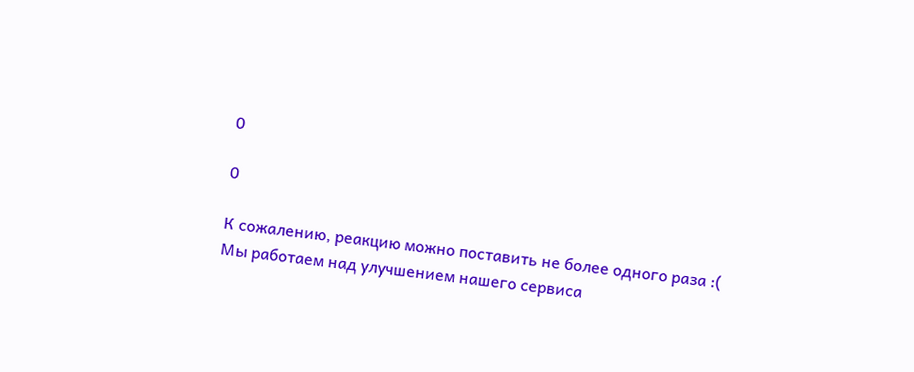0

0

К сожалению, реакцию можно поставить не более одного раза :(
Мы работаем над улучшением нашего сервиса